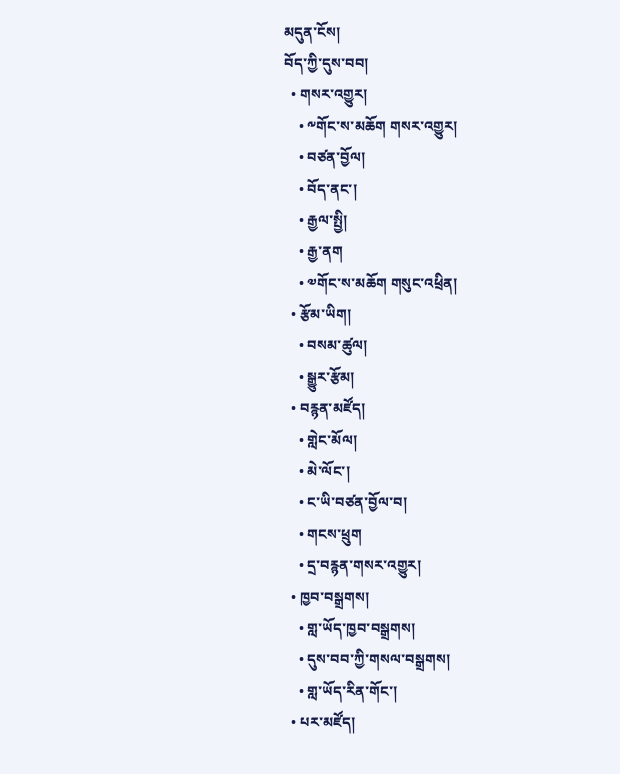མདུན་ངོས།
བོད་ཀྱི་དུས་བབ།
  • གསར་འགྱུར།
    • ༸གོང་ས་མཆོག གསར་འགྱུར།
    • བཙན་བྱོལ།
    • བོད་ནང་།
    • རྒྱལ་སྤྱི།
    • རྒྱ་ནག
    • ༧གོང་ས་མཆོག གསུང་འཕྲིན།
  • རྩོམ་ཡིག།
    • བསམ་ཚུལ།
    • སྒྱུར་རྩོམ།
  • བརྙན་མཛོད།
    • གླེང་མོལ།
    • མེ་ལོང་།
    • ང་ཡི་བཙན་བྱོལ་བ།
    • གངས་ཕྲུག
    • དྲ་བརྙན་གསར་འགྱུར།
  • ཁྱབ་བསྒྲགས།
    • གླ་ཡོད་ཁྱབ་བསྒྲགས།
    • དུས་བབ་ཀྱི་གསལ་བསྒྲགས།
    • གླ་ཡོད་རིན་གོང་།
  • པར་མཛོད།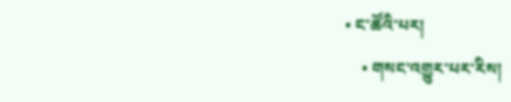• ང་ཚོའི་པར།
    • གསང་འགྱུར་པར་རིས།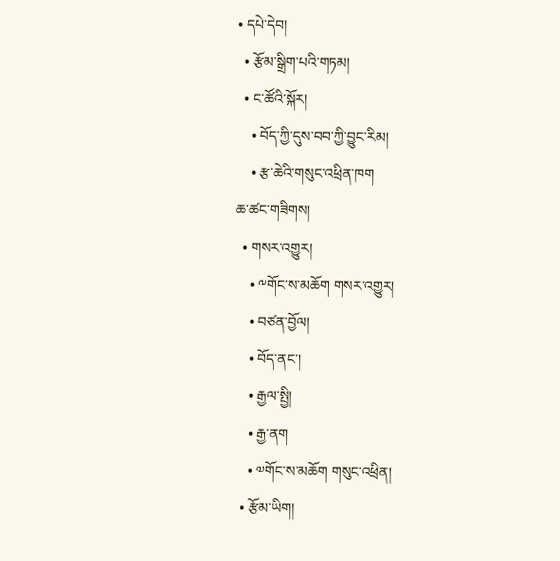• དཔེ་དེབ།
  • རྩོམ་སྒྲིག་པའི་གཏམ།
  • ང་ཚོའི་སྐོར།
    • བོད་ཀྱི་དུས་བབ་ཀྱི་བྱུང་རིམ།
    • རྩ་ཆེའི་གསུང་འཕྲིན་ཁག
ཆ་ཚང་གཟིགས།
  • གསར་འགྱུར།
    • ༸གོང་ས་མཆོག གསར་འགྱུར།
    • བཙན་བྱོལ།
    • བོད་ནང་།
    • རྒྱལ་སྤྱི།
    • རྒྱ་ནག
    • ༧གོང་ས་མཆོག གསུང་འཕྲིན།
  • རྩོམ་ཡིག།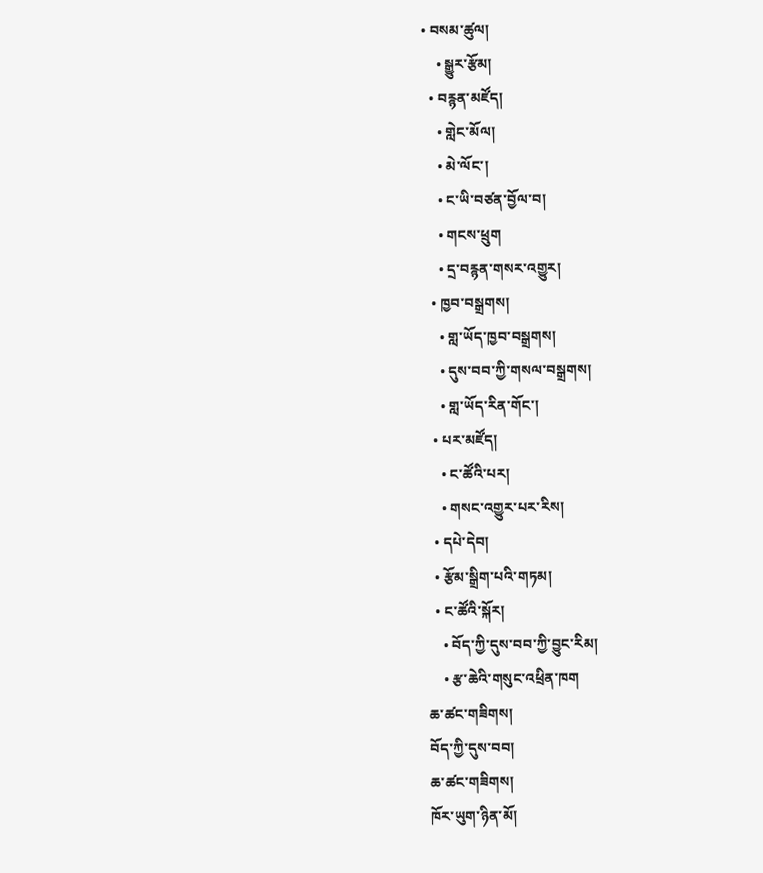• བསམ་ཚུལ།
    • སྒྱུར་རྩོམ།
  • བརྙན་མཛོད།
    • གླེང་མོལ།
    • མེ་ལོང་།
    • ང་ཡི་བཙན་བྱོལ་བ།
    • གངས་ཕྲུག
    • དྲ་བརྙན་གསར་འགྱུར།
  • ཁྱབ་བསྒྲགས།
    • གླ་ཡོད་ཁྱབ་བསྒྲགས།
    • དུས་བབ་ཀྱི་གསལ་བསྒྲགས།
    • གླ་ཡོད་རིན་གོང་།
  • པར་མཛོད།
    • ང་ཚོའི་པར།
    • གསང་འགྱུར་པར་རིས།
  • དཔེ་དེབ།
  • རྩོམ་སྒྲིག་པའི་གཏམ།
  • ང་ཚོའི་སྐོར།
    • བོད་ཀྱི་དུས་བབ་ཀྱི་བྱུང་རིམ།
    • རྩ་ཆེའི་གསུང་འཕྲིན་ཁག
ཆ་ཚང་གཟིགས།
བོད་ཀྱི་དུས་བབ།
ཆ་ཚང་གཟིགས།
ཁོར་ཡུག་ཉིན་མོ།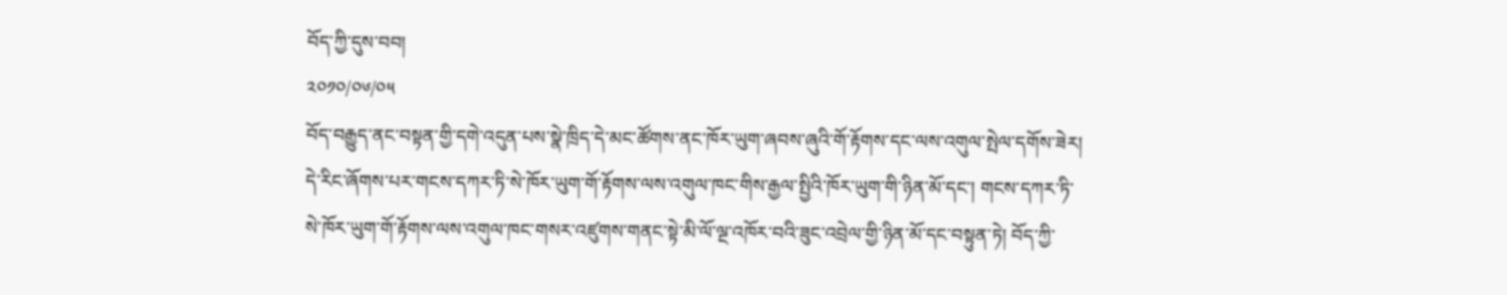བོད་ཀྱི་དུས་བབ།
༢༠༡༠/༠༦/༠༥
བོད་བརྒྱུད་ནང་བསྟན་གྱི་དགེ་འདུན་པས་སྣེ་ཁྲིད་དེ་མང་ཚོགས་ནང་ཁོར་ཡུག་ཞབས་ཞུའི་གོ་རྟོགས་དང་ལས་འགུལ་སྤེལ་དགོས་ཟེར།
དེ་རིང་ཞོགས་པར་གངས་དཀར་ཏི་སེ་ཁོར་ཡུག་གོ་རྟོགས་ལས་འགུལ་ཁང་གིས་རྒྱལ་སྤྱིའི་ཁོར་ཡུག་གི་ཉིན་མོ་དང་། གངས་དཀར་ཏི་སེ་ཁོར་ཡུག་གོ་རྟོགས་ལས་འགུལ་ཁང་གསར་འཛུགས་གནང་སྟེ་མི་ལོ་ལྔ་འཁོར་བའི་ཟུང་འབྲེལ་གྱི་ཉིན་མོ་དང་བསྟུན་ཏེ། བོད་ཀྱི་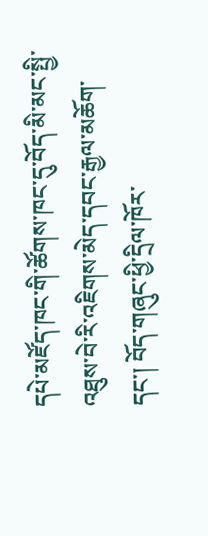དཔེ་མཛོད་ཁང་གི་ཚོགས་ཁང་དུ་བོད་མི་མང་སྤྱི་འཐུས་བེ་རི་འཇིགས་མེད་དབང་རྒྱལ་མཆོག་དང་། བོད་གཞུང་ཕྱི་དྲིལ་ཁོར་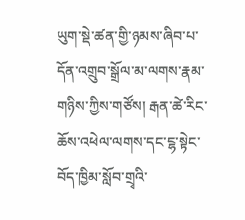ཡུག་སྡེ་ཚན་གྱི་ཉམས་ཞིབ་པ་དོན་འགྲུབ་སྒྲོལ་མ་ལགས་རྣམ་གཉིས་ཀྱིས་གཙོས། རྒན་ཚེ་རིང་ཆོས་འཕེལ་ལགས་དང་ངྷ་སྟེང་བོད་ཁྱིམ་སློབ་གྲྭའི་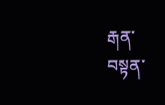རྒན་བསྟན་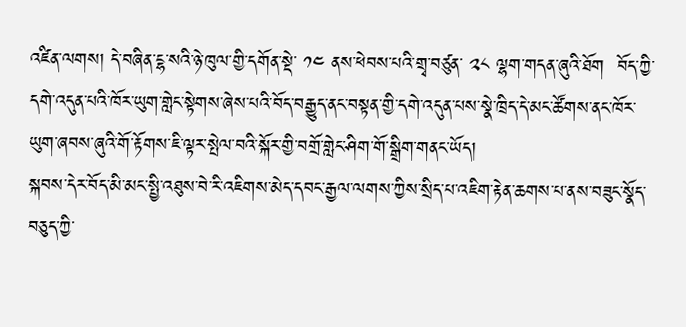འཛིན་ལགས། དེ་བཞིན་ངྷ་སའི་ཉེ་ཁུལ་གྱི་དགོན་སྡེ་ ༡༤ ནས་ཕེབས་པའི་གྲྭ་བཙུན་ ༢༨ ལྷག་གདན་ཞུའི་ཐོག  བོད་ཀྱི་དགེ་འདུན་པའི་ཁོར་ཡུག་གླེང་སྟེགས་ཞེས་པའི་བོད་བརྒྱུད་ནང་བསྟན་གྱི་དགེ་འདུན་པས་སྣེ་ཁྲིད་དེ་མང་ཚོགས་ནང་ཁོར་ཡུག་ཞབས་ཞུའི་གོ་རྟོགས་ཇི་ལྟར་སྤེལ་བའི་སྐོར་གྱི་བགྲོ་གླེང་ཤིག་གོ་སྒྲིག་གནང་ཡོད།
སྐབས་དེར་བོད་མི་མང་སྤྱི་འཐུས་བེ་རི་འཇིགས་མེད་དབང་རྒྱལ་ལགས་ཀྱིས་སྲིད་པ་འཇིག་རྟེན་ཆགས་པ་ནས་བཟུང་སྣོད་བཅུད་ཀྱི་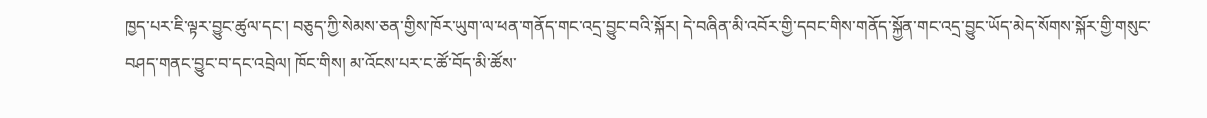ཁྱད་པར་ཇི་ལྟར་བྱུང་ཚུལ་དང་། བཅུད་ཀྱི་སེམས་ཅན་གྱིས་ཁོར་ཡུག་ལ་ཕན་གནོད་གང་འདྲ་བྱུང་བའི་སྐོར། དེ་བཞིན་མི་འབོར་གྱི་དབང་གིས་གནོད་སྐྱོན་གང་འདྲ་བྱུང་ཡོད་མེད་སོགས་སྐོར་གྱི་གསུང་བཤད་གནང་བྱུང་བ་དང་འབྲེལ། ཁོང་གིས། མ་འོངས་པར་ང་ཚོ་བོད་མི་ཚོས་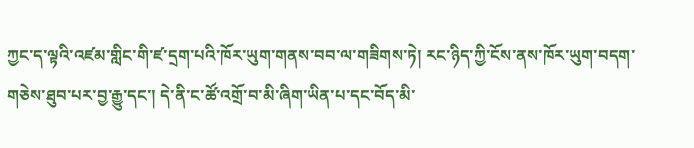ཀྱང་ད་ལྟའི་འཛམ་གླིང་གི་ཛ་དྲག་པའི་ཁོར་ཡུག་གནས་བབ་ལ་གཟིགས་ཏེ། རང་ཉིད་ཀྱི་ངོས་ནས་ཁོར་ཡུག་བདག་གཅེས་ཐུབ་པར་བྱ་རྒྱུ་དང་། དེ་ནི་ང་ཚོ་འགྲོ་བ་མི་ཞིག་ཡིན་པ་དང་བོད་མི་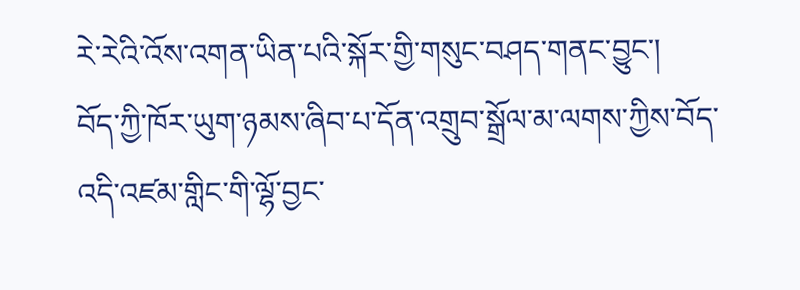རེ་རེའི་འོས་འགན་ཡིན་པའི་སྐོར་གྱི་གསུང་བཤད་གནང་བྱུང་།
བོད་ཀྱི་ཁོར་ཡུག་ཉམས་ཞིབ་པ་དོན་འགྲུབ་སྒྲོལ་མ་ལགས་ཀྱིས་བོད་འདི་འཛམ་གླིང་གི་ལྷོ་བྱང་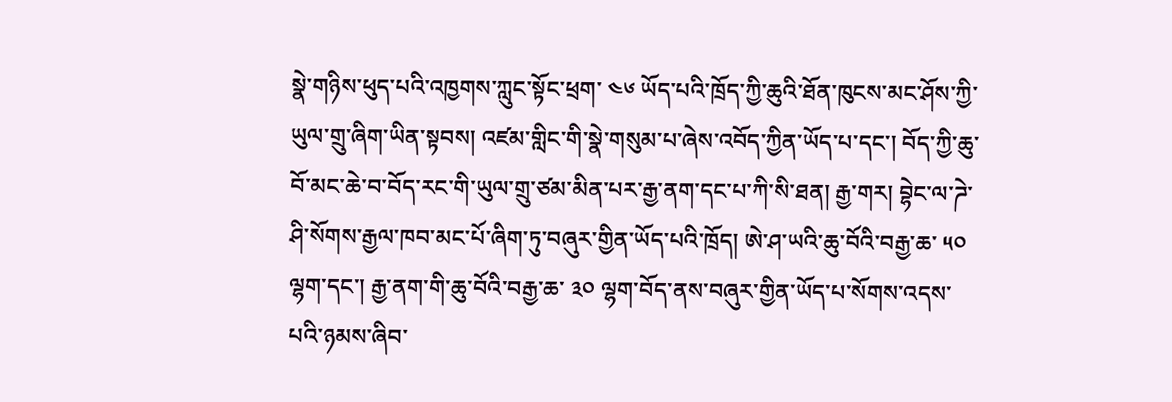སྣེ་གཉིས་ཕུད་པའི་འཁྱགས་ཀླུང་སྟོང་ཕྲག་ ༤༦ ཡོད་པའི་ཁྲོད་ཀྱི་ཆུའི་ཐོན་ཁུངས་མང་ཤོས་ཀྱི་ཡུལ་གྲུ་ཞིག་ཡིན་སྟབས། འཛམ་གླིང་གི་སྣེ་གསུམ་པ་ཞེས་འབོད་ཀྱིན་ཡོད་པ་དང་། བོད་ཀྱི་ཆུ་བོ་མང་ཆེ་བ་བོད་རང་གི་ཡུལ་གྲུ་ཙམ་མིན་པར་རྒྱ་ནག་དང་པ་ཀི་སི་ཐན། རྒྱ་གར། བྷེང་ལ་ཌེ་ཤི་སོགས་རྒྱལ་ཁབ་མང་པོ་ཞིག་ཏུ་བཞུར་གྱིན་ཡོད་པའི་ཁྲོད། ཨེ་ཤ་ཡའི་ཆུ་བོའི་བརྒྱ་ཆ་ ༥༠ ལྷག་དང་། རྒྱ་ནག་གི་ཆུ་བོའི་བརྒྱ་ཆ་ ༣༠ ལྷག་བོད་ནས་བཞུར་གྱིན་ཡོད་པ་སོགས་འདས་པའི་ཉམས་ཞིབ་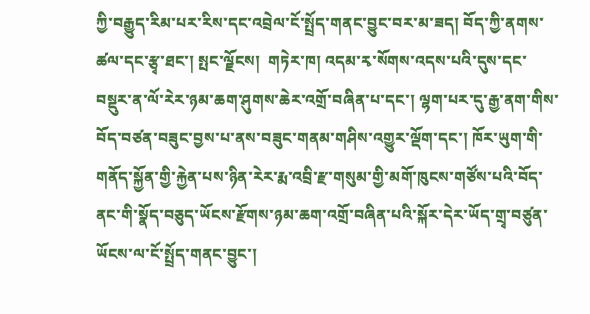ཀྱི་བརྒྱུད་རིམ་པར་རིས་དང་འབྲེལ་ངོ་སྤྲོད་གནང་བྱུང་བར་མ་ཟད། བོད་ཀྱི་ནགས་ཚལ་དང་རྩྭ་ཐང་། སྤང་ལྗོངས།  གཏེར་ཁ། འདམ་རྭ་སོགས་འདས་པའི་དུས་དང་བསྡུར་ན་ལོ་རེར་ཉམ་ཆག་ཤུགས་ཆེར་འགྲོ་བཞིན་པ་དང་། ལྷག་པར་དུ་རྒྱ་ནག་གིས་བོད་བཙན་བཟུང་བྱས་པ་ནས་བཟུང་གནམ་གཤིས་འགྱུར་ལྡོག་དང་། ཁོར་ཡུག་གི་གནོད་སྐྱོན་གྱི་རྐྱེན་པས་ཉིན་རེར་རྨ་འབྲི་རྫ་གསུམ་གྱི་མགོ་ཁུངས་གཙོས་པའི་བོད་ནང་གི་སྣོད་བཅུད་ཡོངས་རྫོགས་ཉམ་ཆག་འགྲོ་བཞིན་པའི་སྐོར་དེར་ཡོད་གྲྭ་བཙུན་ཡོངས་ལ་ངོ་སྤྲོད་གནང་བྱུང་།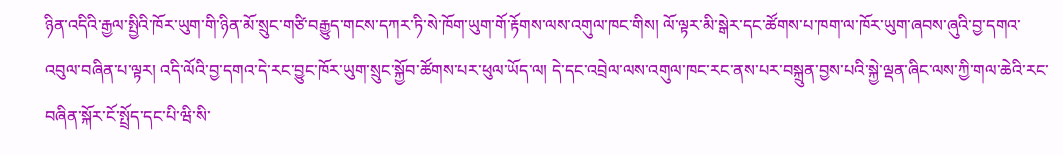ཉིན་འདིའི་རྒྱལ་སྤྱིའི་ཁོར་ཡུག་གི་ཉིན་མོ་སྲུང་གཙི་བརྒྱུད་གངས་དཀར་ཏི་སེ་ཁོག་ཡུག་གོ་རྟོགས་ལས་འགུལ་ཁང་གིས། ལོ་ལྟར་མི་སྒེར་དང་ཚོགས་པ་ཁག་ལ་ཁོར་ཡུག་ཞབས་ཞུའི་བྱ་དགའ་འབུལ་བཞིན་པ་ལྟར། འདི་ལོའི་བྱ་དགའ་དེ་རང་བྱུང་ཁོར་ཡུག་སྲུང་སྐྱོབ་ཚོགས་པར་ཕུལ་ཡོད་ལ། དེ་དང་འབྲེལ་ལས་འགུལ་ཁང་རང་ནས་པར་བསྐྲུན་བྱས་པའི་སྐྱེ་ལྡན་ཞིང་ལས་ཀྱི་གལ་ཆེའི་རང་བཞིན་སྐོར་ངོ་སྤྲོད་དང་པི་ཝི་སི་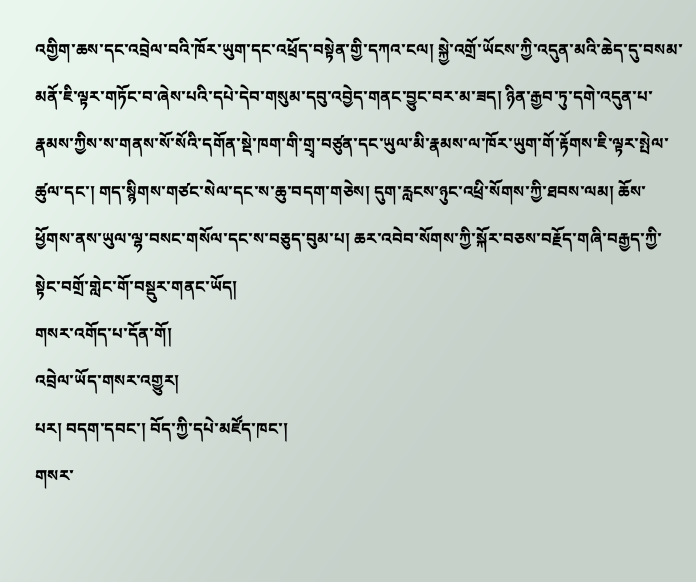འགྱིག་ཆས་དང་འབྲེལ་བའི་ཁོར་ཡུག་དང་འཕྲོད་བསྟེན་གྱི་དཀའ་ངལ། སྐྱེ་འགྲོ་ཡོངས་ཀྱི་འདུན་མའི་ཆེད་དུ་བསམ་མནོ་ཇི་ལྟར་གཏོང་བ་ཞེས་པའི་དཔེ་དེབ་གསུམ་དབུ་འབྱེད་གནང་བྱུང་བར་མ་ཟད། ཉིན་རྒྱབ་ཏུ་དགེ་འདུན་པ་རྣམས་ཀྱིས་ས་གནས་སོ་སོའི་དགོན་སྡེ་ཁག་གི་གྲྭ་བཙུན་དང་ཡུལ་མི་རྣམས་ལ་ཁོར་ཡུག་གོ་རྟོགས་ཇི་ལྟར་སྤེལ་ཚུལ་དང་། གད་སྙིགས་གཙང་སེལ་དང་ས་ཆུ་བདག་གཅེས། དུག་རླངས་ཉུང་འཕྲི་སོགས་ཀྱི་ཐབས་ལམ། ཆོས་ཕྱོགས་ནས་ཡུལ་ལྷ་བསང་གསོལ་དང་ས་བཅུད་བུམ་པ། ཆར་འབེབ་སོགས་ཀྱི་སྐོར་བཅས་བརྗོད་གཞི་བརྒྱད་ཀྱི་སྟེང་བགྲོ་གླེང་གོ་བསྡུར་གནང་ཡོད།
གསར་འགོད་པ་དོན་གོ།
འབྲེལ་ཡོད་གསར་འགྱུར།
པར། བདག་དབང་། བོད་ཀྱི་དཔེ་མཛོད་ཁང་།
གསར་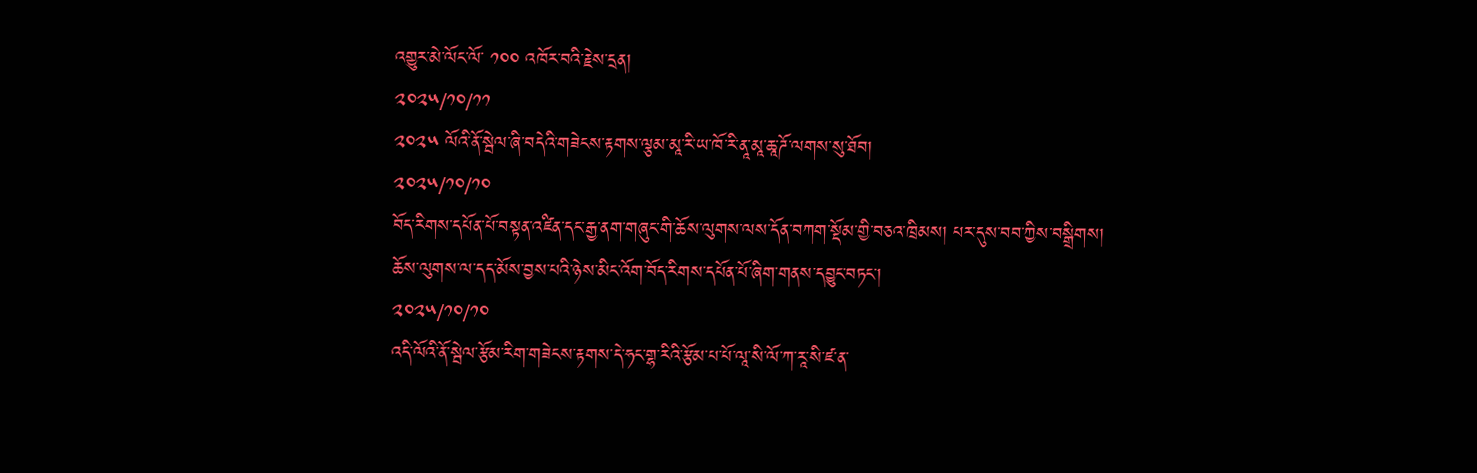འགྱུར་མེ་ལོང་ལོ་ ༡༠༠ འཁོར་བའི་རྗེས་དྲན།
༢༠༢༥/༡༠/༡༡
༢༠༢༥ ལོའི་ནོ་སྦེལ་ཞི་བདེའི་གཟེངས་རྟགས་ལྕམ་མཱ་རི་ཡ་ཁོ་རི་ནཱ་མཱ་ཆཱ་ཌོ་ལགས་སུ་ཐོབ།
༢༠༢༥/༡༠/༡༠
བོད་རིགས་དཔོན་པོ་བསྟན་འཛིན་དང་རྒྱ་ནག་གཞུང་གི་ཆོས་ལུགས་ལས་དོན་བཀག་སྡོམ་གྱི་བཅའ་ཁྲིམས། པར་དུས་བབ་ཀྱིས་བསྒྲིགས།
ཆོས་ལུགས་ལ་དད་མོས་བྱས་པའི་ཉེས་མིང་འོག་བོད་རིགས་དཔོན་པོ་ཞིག་གནས་དབྱུང་བཏང་།
༢༠༢༥/༡༠/༡༠
འདི་ལོའི་ནོ་སྦེལ་རྩོམ་རིག་གཟེངས་རྟགས་དེ་ཧང་གྷ་རིའི་རྩོམ་པ་པོ་ལཱ་སི་ལོ་ཀ་རཱ་སི་ཛ་ན་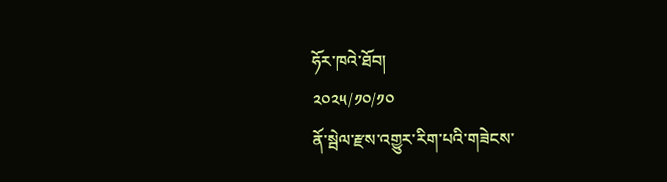ཧོར་ཁའེ་ཐོབ།
༢༠༢༥/༡༠/༡༠
ནོ་སྦེལ་རྫས་འགྱུར་རིག་པའི་གཟེངས་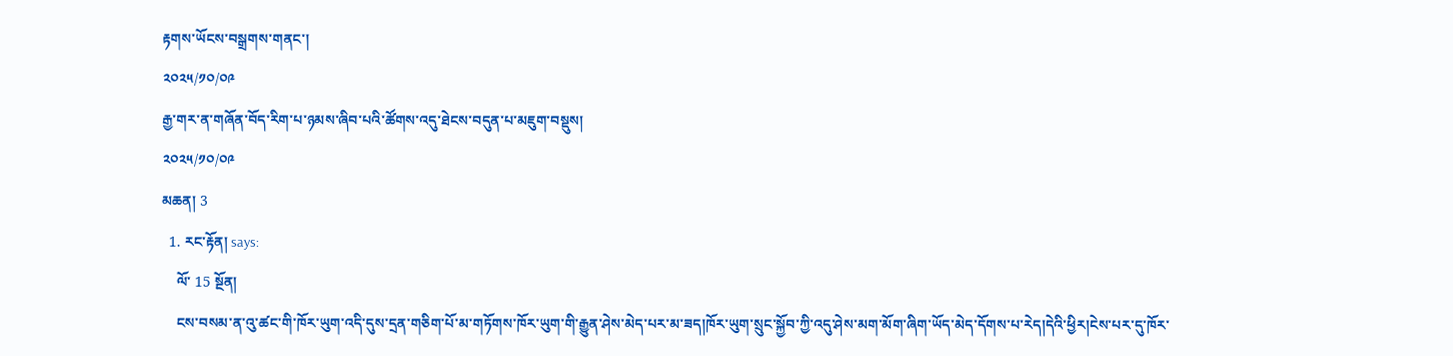རྟགས་ཡོངས་བསྒྲགས་གནང་།
༢༠༢༥/༡༠/༠༩
རྒྱ་གར་ན་གཞོན་བོད་རིག་པ་ཉམས་ཞིབ་པའི་ཚོགས་འདུ་ཐེངས་བདུན་པ་མཇུག་བསྡུས།
༢༠༢༥/༡༠/༠༩
མཆན། 3
  1. རང་རྟོན། says:
    ལོ་ 15 སྔོན།
    ངས་བསམ་ན་འུ་ཚང་གི་ཁོར་ཡུག་འདི་དུས་དྲན་གཅིག་པོ་མ་གཏོགས་ཁོར་ཡུག་གི་རྒྱུན་ཤེས་མེད་པར་མ་ཟད།ཁོར་ཡུག་སྲུང་སྐྱོབ་ཀྱི་འདུ་ཤེས་མག་མོག་ཞིག་ཡོད་མེད་དོགས་པ་རེད།དེའི་ཕྱིར།ངེས་པར་དུ་ཁོར་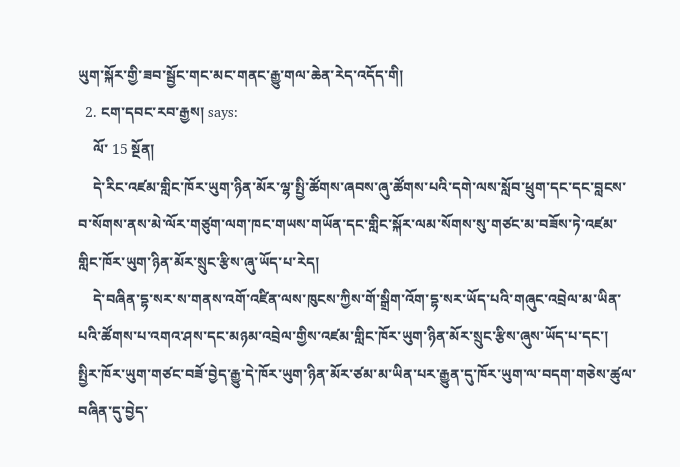ཡུག་སྐོར་གྱི་ཟབ་སྦྱོང་གང་མང་གནང་རྒྱུ་གལ་ཆེན་རེད་འདོད་གི།
  2. ངག་དབང་རབ་རྒྱས། says:
    ལོ་ 15 སྔོན།
    དེ་རིང་འཛམ་གླིང་ཁོར་ཡུག་ཉིན་མོར་ལྷ་སྤྱི་ཚོགས་ཞབས་ཞུ་ཚོགས་པའི་དགེ་ལས་སློབ་ཕྲུག་དང་དང་བླངས་བ་སོགས་ནས་མེ་ལོར་གཙུག་ལག་ཁང་གཡས་གཡོན་དང་གླིང་སྐོར་ལམ་སོགས་སུ་གཙང་མ་བཟོས་ཏེ་འཛམ་གླིང་ཁོར་ཡུག་ཉིན་མོར་སྲུང་རྩིས་ཞུ་ཡོད་པ་རེད།
    དེ་བཞིན་དྷ་སར་ས་གནས་འགོ་འཛིན་ལས་ཁུངས་ཀྱིས་གོ་སྒྲིག་འོག་དྷ་སར་ཡོད་པའི་གཞུང་འབྲེལ་མ་ཡིན་པའི་ཚོགས་པ་འགའ་ཤས་དང་མཉམ་འབྲེལ་གྱིས་འཛམ་གླིང་ཁོར་ཡུག་ཉིན་མོར་སྲུང་རྩིས་ཞུས་ཡོད་པ་དང་། སྤྱིར་ཁོར་ཡུག་གཙང་བཟོ་བྱེད་རྒྱུ་དེ་ཁོར་ཡུག་ཉིན་མོར་ཙམ་མ་ཡིན་པར་རྒྱུན་དུ་ཁོར་ཡུག་ལ་བདག་གཅེས་ཚུལ་བཞིན་དུ་བྱེད་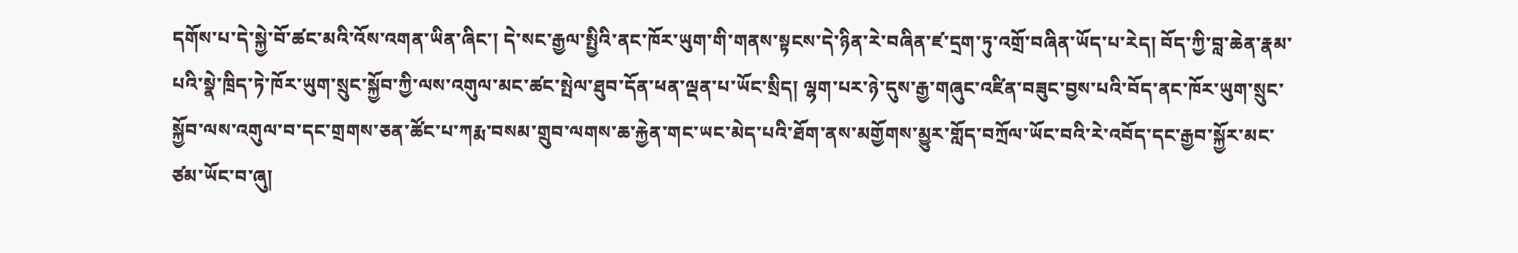དགོས་པ་དེ་སྐྱེ་བོ་ཚང་མའི་འོས་འགན་ཡིན་ཞིང་། དེ་སང་རྒྱལ་སྤྱིའི་ནང་ཁོར་ཡུག་གི་གནས་སྟངས་དེ་ཉིན་རེ་བཞིན་ཛ་དྲག་ཏུ་འགྲོ་བཞིན་ཡོད་པ་རེད། བོད་ཀྱི་བླ་ཆེན་རྣམ་པའི་སྣེ་ཁྲིད་ཏེ་ཁོར་ཡུག་སྲུང་སྐྱོབ་ཀྱི་ལས་འགུལ་མང་ཚང་སྤེལ་ཐུབ་དོན་ཕན་ལྡན་པ་ཡོང་སྲིད། ལྷག་པར་ཉེ་དུས་རྒྱ་གཞུང་འཛིན་བཟུང་བྱས་པའི་བོད་ནང་ཁོར་ཡུག་སྲུང་སྐྱོབ་ལས་འགུལ་བ་དང་གྲགས་ཅན་ཚོང་པ་ཀརྨ་བསམ་གྲུབ་ལགས་ཆ་རྐྱེན་གང་ཡང་མེད་པའི་ཐོག་ནས་མགྱོགས་མྱུར་གློད་བཀྲོལ་ཡོང་བའི་རེ་འབོད་དང་རྒྱབ་སྐྱོར་མང་ཙམ་ཡོང་བ་ཞུ།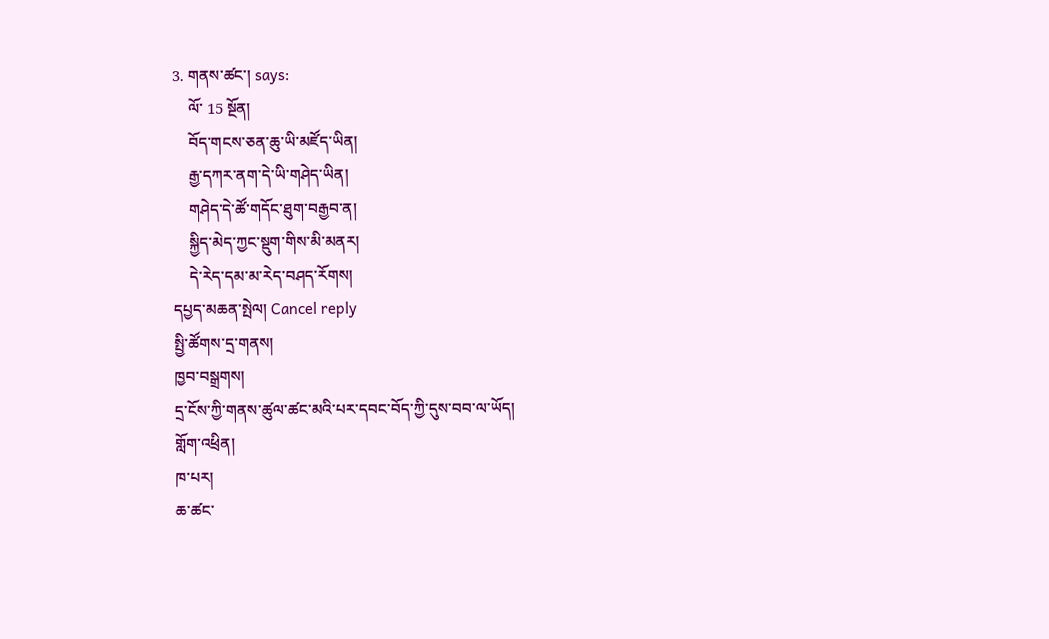3. གནས་ཚང་། says:
    ལོ་ 15 སྔོན།
    བོད་གངས་ཅན་ཆུ་ཡི་མཛོད་ཡིན།
    རྒྱ་དཀར་ནག་དེ་ཡི་གཤེད་ཡིན།
    གཤེད་དེ་ཚོ་གདོང་ཐུག་བརྒྱབ་ན།
    སྐྱིད་མེད་ཀྱང་སྡུག་གིས་མི་མནར།
    དེ་རེད་དམ་མ་རེད་བཤད་རོགས།
དཔྱད་མཆན་སྤེལ། Cancel reply
སྤྱི་ཚོགས་དྲ་གནས།
ཁྱབ་བསྒྲགས།
དྲ་ངོས་ཀྱི་གནས་ཚུལ་ཚང་མའི་པར་དབང་བོད་ཀྱི་དུས་བབ་ལ་ཡོད།
གློག་འཕྲིན།
ཁ་པར།
ཆ་ཚང་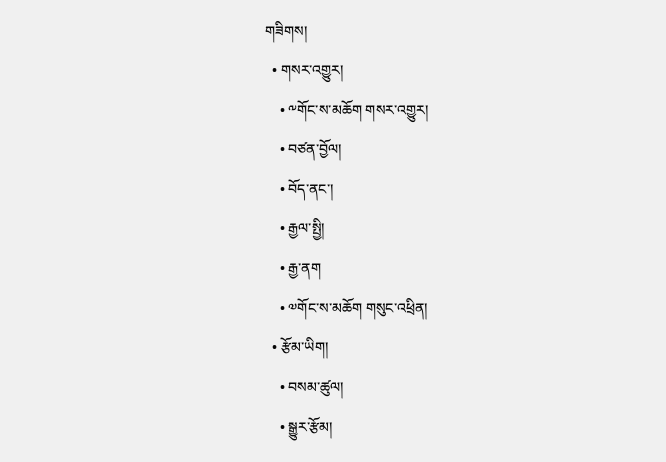གཟིགས།
  • གསར་འགྱུར།
    • ༸གོང་ས་མཆོག གསར་འགྱུར།
    • བཙན་བྱོལ།
    • བོད་ནང་།
    • རྒྱལ་སྤྱི།
    • རྒྱ་ནག
    • ༧གོང་ས་མཆོག གསུང་འཕྲིན།
  • རྩོམ་ཡིག།
    • བསམ་ཚུལ།
    • སྒྱུར་རྩོམ།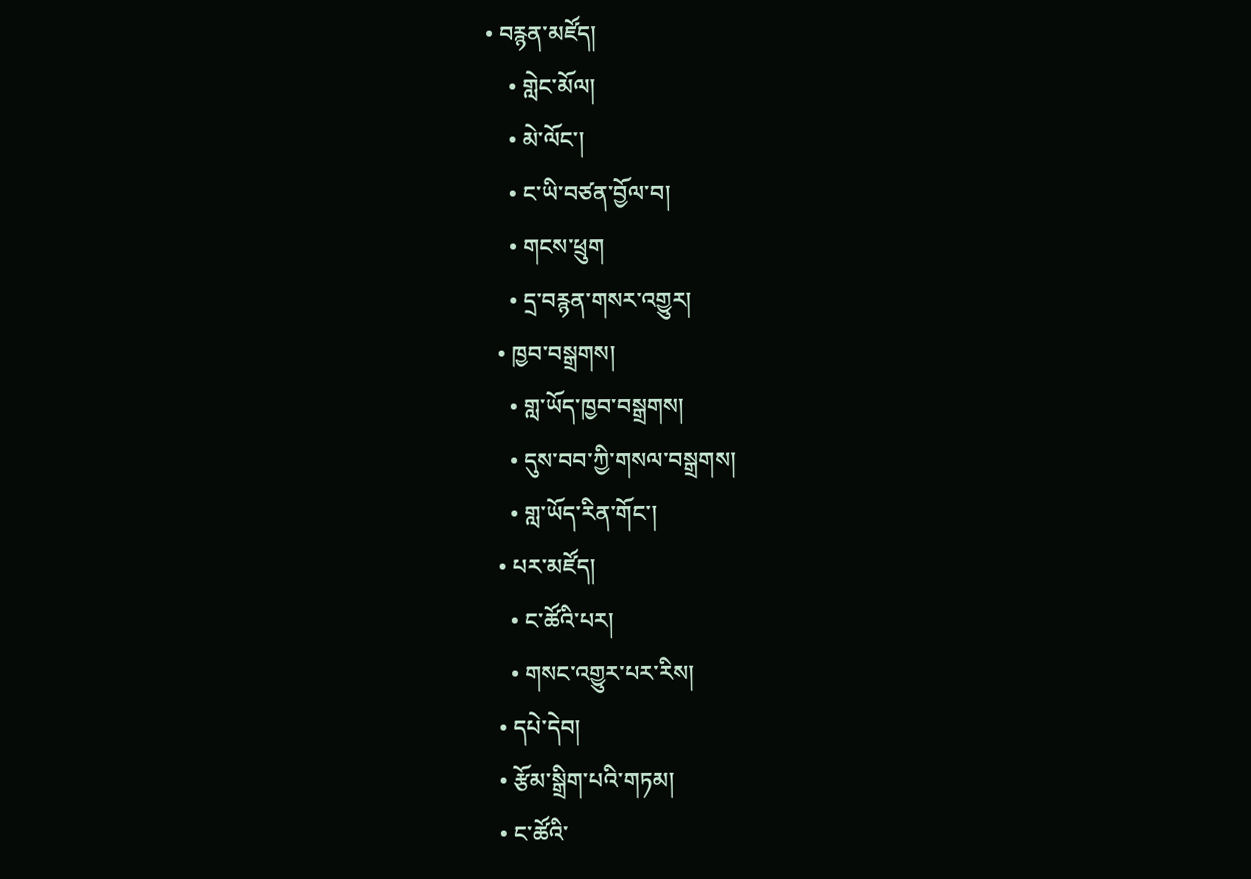• བརྙན་མཛོད།
    • གླེང་མོལ།
    • མེ་ལོང་།
    • ང་ཡི་བཙན་བྱོལ་བ།
    • གངས་ཕྲུག
    • དྲ་བརྙན་གསར་འགྱུར།
  • ཁྱབ་བསྒྲགས།
    • གླ་ཡོད་ཁྱབ་བསྒྲགས།
    • དུས་བབ་ཀྱི་གསལ་བསྒྲགས།
    • གླ་ཡོད་རིན་གོང་།
  • པར་མཛོད།
    • ང་ཚོའི་པར།
    • གསང་འགྱུར་པར་རིས།
  • དཔེ་དེབ།
  • རྩོམ་སྒྲིག་པའི་གཏམ།
  • ང་ཚོའི་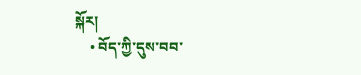སྐོར།
    • བོད་ཀྱི་དུས་བབ་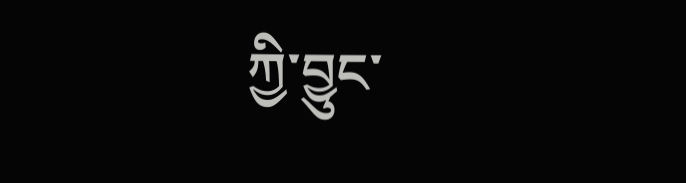ཀྱི་བྱུང་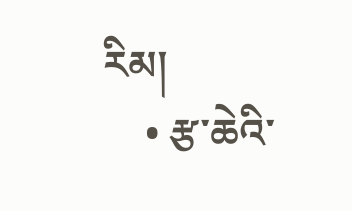རིམ།
    • རྩ་ཆེའི་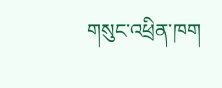གསུང་འཕྲིན་ཁག